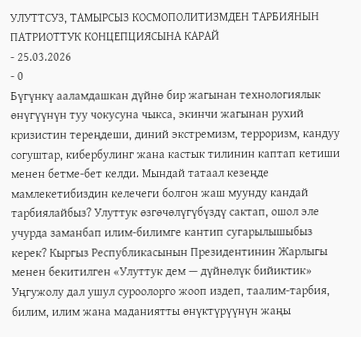УЛУТТСУЗ, ТАМЫРСЫЗ КОСМОПОЛИТИЗМДЕН ТАРБИЯНЫН ПАТРИОТТУК КОНЦЕПЦИЯСЫНА КАРАЙ
- 25.03.2026
- 0
Бүгүнкү ааламдашкан дүйнө бир жагынан технологиялык өнүгүүнүн туу чокусуна чыкса, экинчи жагынан рухий кризистин тереңдеши, диний экстремизм, терроризм, кандуу согуштар, кибербулинг жана кастык тилинин каптап кетиши менен бетме-бет келди. Мындай татаал кезеңде мамлекетибиздин келечеги болгон жаш муунду кандай тарбиялайбыз? Улуттук өзгөчөлүгүбүздү сактап, ошол эле учурда заманбап илим-билимге кантип сугарылышыбыз керек? Кыргыз Республикасынын Президентинин Жарлыгы менен бекитилген «Улуттук дем — дүйнөлүк бийиктик» Уңгужолу дал ушул суроолорго жооп издеп, таалим-тарбия, билим, илим жана маданиятты өнүктүрүүнүн жаңы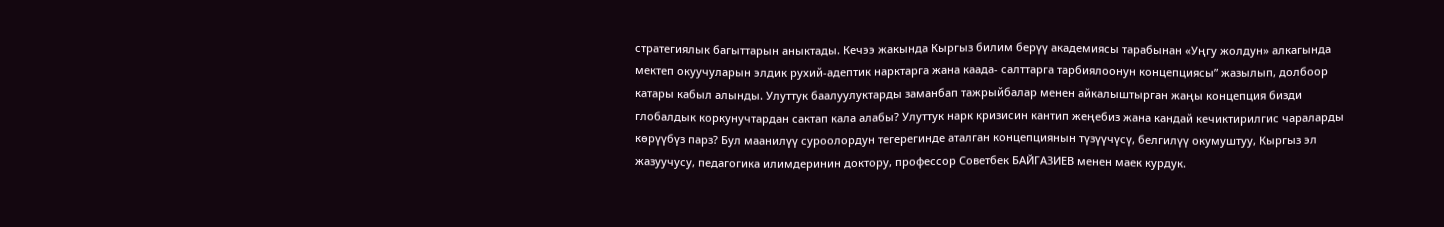стратегиялык багыттарын аныктады. Кечээ жакында Кыргыз билим берүү академиясы тарабынан «Уңгу жолдун» алкагында мектеп окуучуларын элдик рухий-адептик нарктарга жана каада- салттарга тарбиялоонун концепциясы” жазылып, долбоор катары кабыл алынды. Улуттук баалуулуктарды заманбап тажрыйбалар менен айкалыштырган жаңы концепция бизди глобалдык коркунучтардан сактап кала алабы? Улуттук нарк кризисин кантип жеңебиз жана кандай кечиктирилгис чараларды көрүүбүз парз? Бул маанилүү суроолордун тегерегинде аталган концепциянын түзүүчүсү, белгилүү окумуштуу, Кыргыз эл жазуучусу, педагогика илимдеринин доктору, профессор Советбек БАЙГАЗИЕВ менен маек курдук.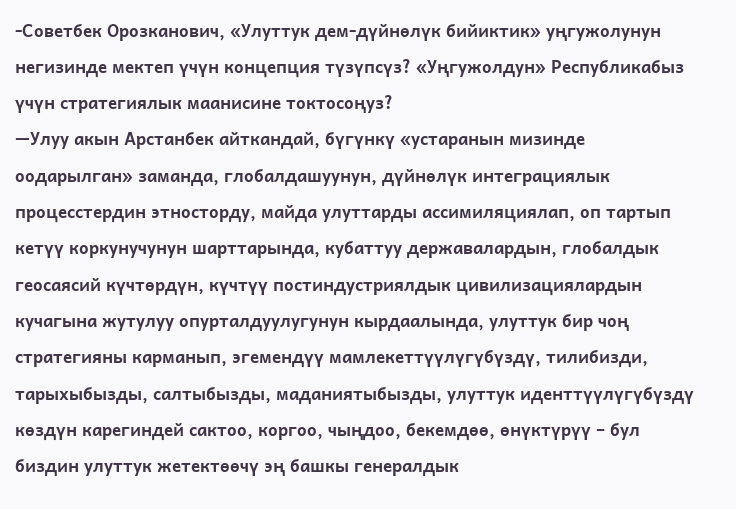-Советбек Орозканович, «Улуттук дем-дүйнөлүк бийиктик» уңгужолунун негизинде мектеп үчүн концепция түзүпсүз? «Уңгужолдун» Республикабыз үчүн стратегиялык маанисине токтосоңуз?
—Улуу акын Арстанбек айткандай, бүгүнкү «устаранын мизинде оодарылган» заманда, глобалдашуунун, дүйнөлүк интеграциялык процесстердин этносторду, майда улуттарды ассимиляциялап, оп тартып кетүү коркунучунун шарттарында, кубаттуу державалардын, глобалдык геосаясий күчтөрдүн, күчтүү постиндустриялдык цивилизациялардын кучагына жутулуу опурталдуулугунун кырдаалында, улуттук бир чоң стратегияны карманып, эгемендүү мамлекеттүүлүгүбүздү, тилибизди, тарыхыбызды, салтыбызды, маданиятыбызды, улуттук иденттүүлүгүбүздү көздүн карегиндей сактоо, коргоо, чыңдоо, бекемдөө, өнүктүрүү – бул биздин улуттук жетектөөчү эң башкы генералдык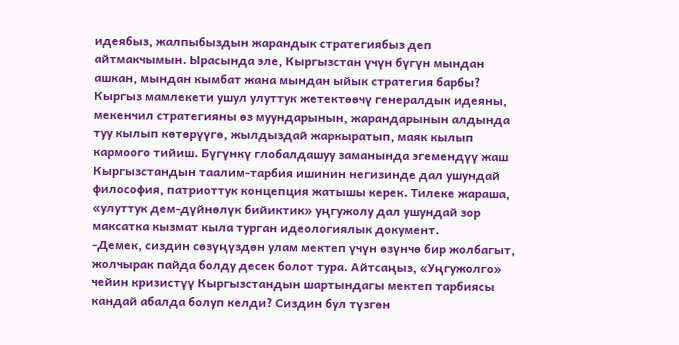идеябыз, жалпыбыздын жарандык стратегиябыз деп айтмакчымын. Ырасында эле, Кыргызстан үчүн бүгүн мындан ашкан, мындан кымбат жана мындан ыйык стратегия барбы? Кыргыз мамлекети ушул улуттук жетектөөчү генералдык идеяны, мекенчил стратегияны өз муундарынын, жарандарынын алдында туу кылып көтөрүүгө, жылдыздай жаркыратып, маяк кылып кармоого тийиш. Бүгүнкү глобалдашуу заманында эгемендүү жаш Кыргызстандын таалим-тарбия ишинин негизинде дал ушундай философия, патриоттук концепция жатышы керек. Тилеке жараша, «улуттук дем-дүйнөлүк бийиктик» уңгужолу дал ушундай зор максатка кызмат кыла турган идеологиялык документ.
-Демек, сиздин сөзүңүздөн улам мектеп үчүн өзүнчө бир жолбагыт, жолчырак пайда болду десек болот тура. Айтсаңыз, «Уңгужолго» чейин кризистүү Кыргызстандын шартындагы мектеп тарбиясы кандай абалда болуп келди? Сиздин бул түзгөн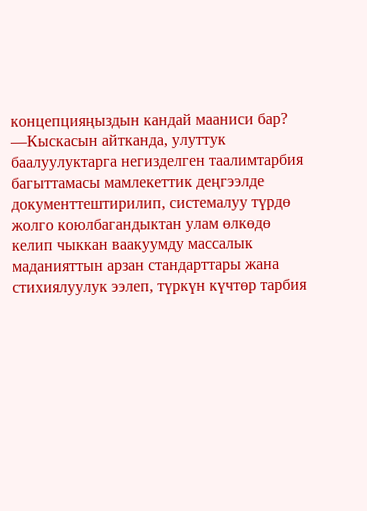концепцияңыздын кандай мааниси бар?
—Кыскасын айтканда, улуттук баалуулуктарга негизделген таалимтарбия багыттамасы мамлекеттик деңгээлде документтештирилип, системалуу түрдө жолго коюлбагандыктан улам өлкөдө келип чыккан ваакуумду массалык маданияттын арзан стандарттары жана стихиялуулук ээлеп, түркүн күчтөр тарбия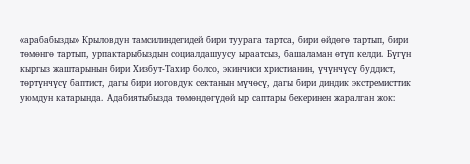«арабабызды» Крыловдун тамсилиндегидей бири туурага тартса, бири өйдөгө тартып, бири төмөнгө тартып, урпактарыбыздын социалдашуусу ыраатсыз, башаламан өтүп келди. Бүгүн кыргыз жаштарынын бири Хизбут-Тахир болсо, экинчиси христианин, үчүнчүсү буддист, төртүнчүсү баптист, дагы бири иоговдук сектанын мүчөсү, дагы бири диндик экстремисттик уюмдун катарында. Адабиятыбызда төмөндөгүдөй ыр саптары бекеринен жаралган жок: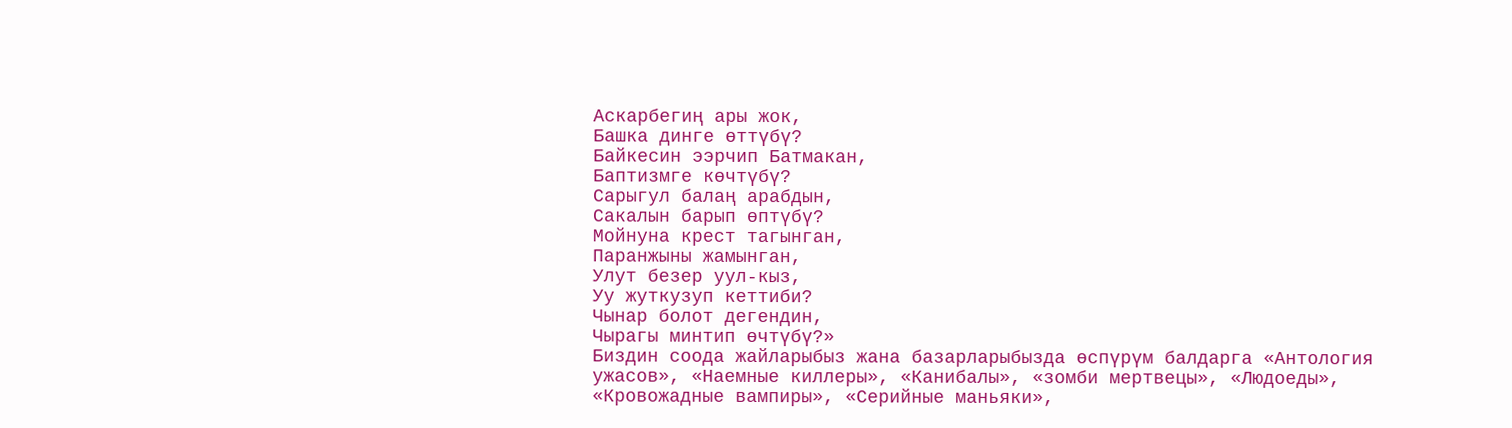Аскарбегиң ары жок,
Башка динге өттүбү?
Байкесин ээрчип Батмакан,
Баптизмге көчтүбү?
Сарыгул балаң арабдын,
Сакалын барып өптүбү?
Мойнуна крест тагынган,
Паранжыны жамынган,
Улут безер уул-кыз,
Уу жуткузуп кеттиби?
Чынар болот дегендин,
Чырагы минтип өчтүбү?»
Биздин соода жайларыбыз жана базарларыбызда өспүрүм балдарга «Антология ужасов», «Наемные киллеры», «Канибалы», «зомби мертвецы», «Людоеды», «Кровожадные вампиры», «Серийные маньяки»,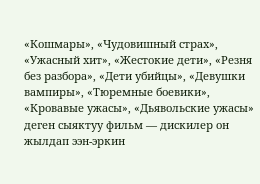«Кошмары», «Чудовишный страх», «Ужасный хит», «Жестокие дети», «Резня без разбора», «Дети убийцы», «Девушки вампиры», «Тюремные боевики», «Кровавые ужасы», «Дьявольские ужасы» деген сыяктуу фильм — дискилер он жылдап ээн-эркин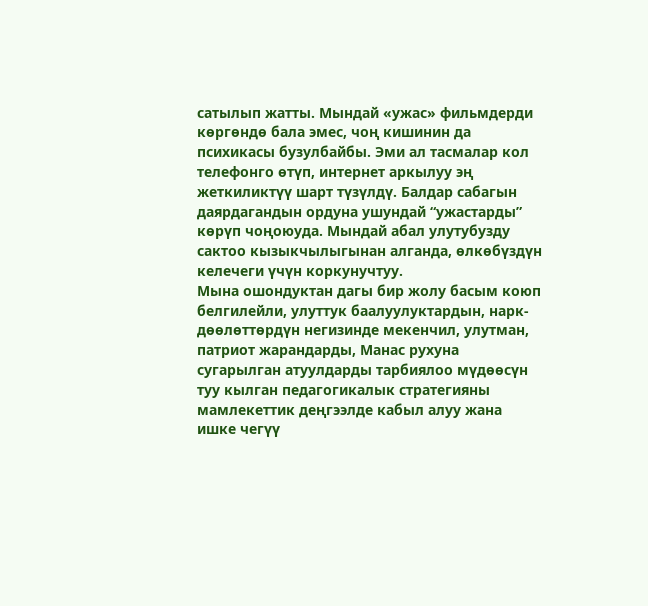сатылып жатты. Мындай «ужас» фильмдерди көргөндө бала эмес, чоң кишинин да психикасы бузулбайбы. Эми ал тасмалар кол телефонго өтүп, интернет аркылуу эң жеткиликтүү шарт түзүлдү. Балдар сабагын даярдагандын ордуна ушундай “ужастарды” көрүп чоңоюуда. Мындай абал улутубузду сактоо кызыкчылыгынан алганда, өлкөбүздүн келечеги үчүн коркунучтуу.
Мына ошондуктан дагы бир жолу басым коюп белгилейли, улуттук баалуулуктардын, нарк-дөөлөттөрдүн негизинде мекенчил, улутман, патриот жарандарды, Манас рухуна сугарылган атуулдарды тарбиялоо мүдөөсүн туу кылган педагогикалык стратегияны мамлекеттик деңгээлде кабыл алуу жана ишке чегүү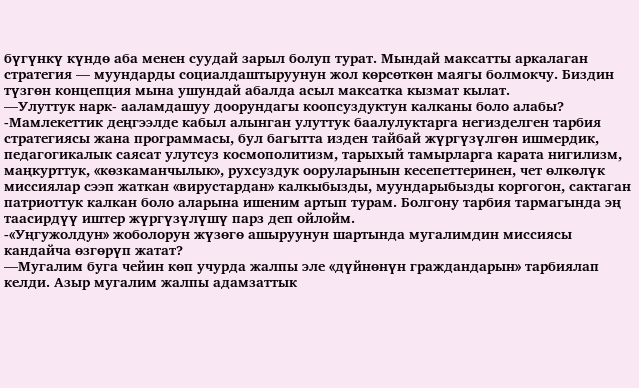бүгүнкү күндө аба менен суудай зарыл болуп турат. Мындай максатты аркалаган стратегия — муундарды социалдаштыруунун жол көрсөткөн маягы болмокчу. Биздин түзгөн концепция мына ушундай абалда асыл максатка кызмат кылат.
—Улуттук нарк- ааламдашуу доорундагы коопсуздуктун калканы боло алабы?
-Мамлекеттик деңгээлде кабыл алынган улуттук баалулуктарга негизделген тарбия стратегиясы жана программасы, бул багытта изден тайбай жүргүзүлгөн ишмердик, педагогикалык саясат улутсуз космополитизм, тарыхый тамырларга карата нигилизм, маңкурттук, «көзкаманчылык», рухсуздук ооруларынын кесепеттеринен, чет өлкөлүк миссиялар сээп жаткан «вирустардан» калкыбызды, муундарыбызды коргогон, сактаган патриоттук калкан боло аларына ишеним артып турам. Болгону тарбия тармагында эң таасирдүү иштер жүргүзүлүшү парз деп ойлойм.
-«Уңгужолдун» жоболорун жүзөгө ашыруунун шартында мугалимдин миссиясы кандайча өзгөрүп жатат?
—Мугалим буга чейин көп учурда жалпы эле «дүйнөнүн граждандарын» тарбиялап келди. Азыр мугалим жалпы адамзаттык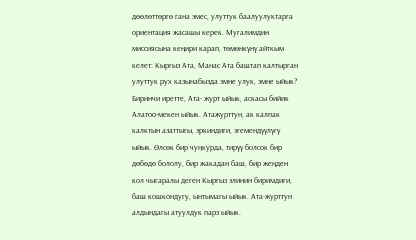дөөлөттөргө гана эмес, улуттук баалуулуктарга ориентация жасашы керек. Мугалимдин миссиясына кеңири карап, төмөнкүнү айткым келет: Кыргыз Ата, Манас Ата баштап калтырган улуттук рух казынабызда эмне улук, эмне ыйык? Биринчи иретте, Ата- журт ыйык, аскасы бийик Алатоо-мекен ыйык. Атажурттун, ак калпак калктын азаттыгы, эркиндиги, эгемендүүлүгү ыйык. Өлсөк бир чуңкурда, тирүү болсок бир дөбөдө бололу, бир жакадан баш, бир жеңден кол чыгаралы деген Кыргыз элинин биримдиги, баш кошкондугу, ынтымагы ыйык. Ата-журттун алдындагы атуулдук парз ыйык.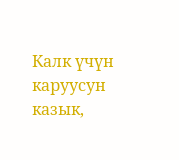Калк үчүн каруусун казык,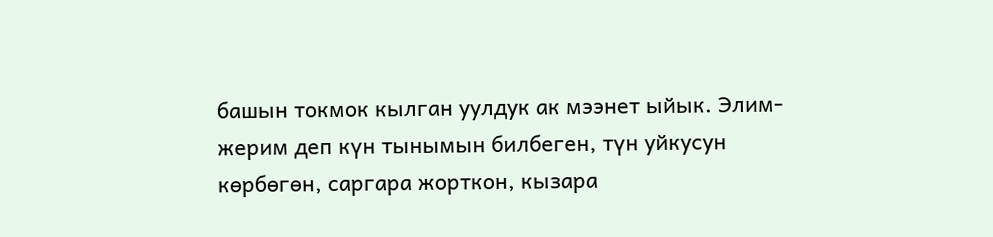башын токмок кылган уулдук ак мээнет ыйык. Элим-жерим деп күн тынымын билбеген, түн уйкусун көрбөгөн, саргара жорткон, кызара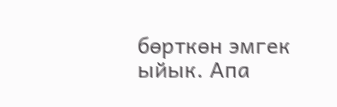бөрткөн эмгек ыйык. Апа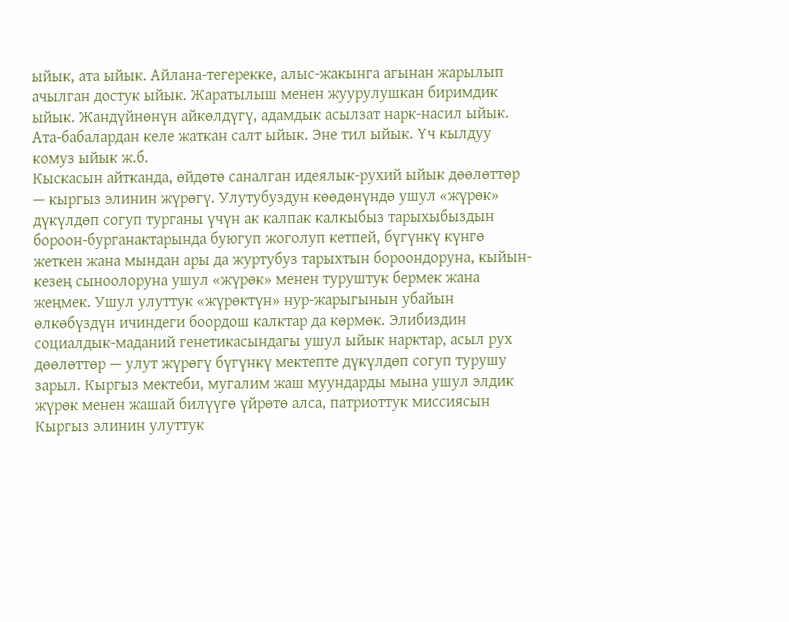ыйык, ата ыйык. Айлана-тегерекке, алыс-жакынга агынан жарылып ачылган достук ыйык. Жаратылыш менен жуурулушкан биримдик ыйык. Жандүйнөнүн айкөлдүгү, адамдык асылзат нарк-насил ыйык. Ата-бабалардан келе жаткан салт ыйык. Эне тил ыйык. Үч кылдуу комуз ыйык ж.б.
Кыскасын айтканда, өйдөтө саналган идеялык-рухий ыйык дөөлөттөр — кыргыз элинин жүрөгү. Улутубуздун көөдөнүндө ушул «жүрөк» дүкүлдөп согуп турганы үчүн ак калпак калкыбыз тарыхыбыздын бороон-бурганактарында буюгуп жоголуп кетпей, бүгүнкү күнгө жеткен жана мындан ары да журтубуз тарыхтын бороондоруна, кыйын-кезең сыноолоруна ушул «жүрөк» менен туруштук бермек жана жеңмек. Ушул улуттук «жүрөктүн» нур-жарыгынын убайын өлкөбүздүн ичиндеги боордош калктар да көрмөк. Элибиздин социалдык-маданий генетикасындагы ушул ыйык нарктар, асыл рух дөөлөттөр — улут жүрөгү бүгүнкү мектепте дүкүлдөп согуп турушу зарыл. Кыргыз мектеби, мугалим жаш муундарды мына ушул элдик жүрөк менен жашай билүүгө үйрөтө алса, патриоттук миссиясын Кыргыз элинин улуттук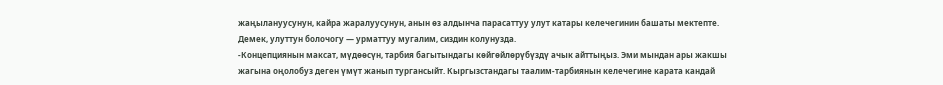жаңылануусунун, кайра жаралуусунун, анын өз алдынча парасаттуу улут катары келечегинин башаты мектепте. Демек, улуттун болочогу — урматтуу мугалим, сиздин колунузда.
-Концепциянын максат, мүдөөсүн, тарбия багытындагы көйгөйлөрүбүздү ачык айттыңыз. Эми мындан ары жакшы жагына оңолобуз деген үмүт жанып тургансыйт. Кыргызстандагы таалим-тарбиянын келечегине карата кандай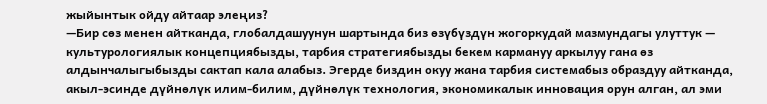жыйынтык ойду айтаар элеңиз?
—Бир сөз менен айтканда, глобалдашуунун шартында биз өзүбүздүн жогоркудай мазмундагы улуттук — культурологиялык концепциябызды, тарбия стратегиябызды бекем кармануу аркылуу гана өз алдынчалыгыбызды сактап кала алабыз. Эгерде биздин окуу жана тарбия системабыз образдуу айтканда, акыл-эсинде дүйнөлүк илим-билим, дүйнөлүк технология, экономикалык инновация орун алган, ал эми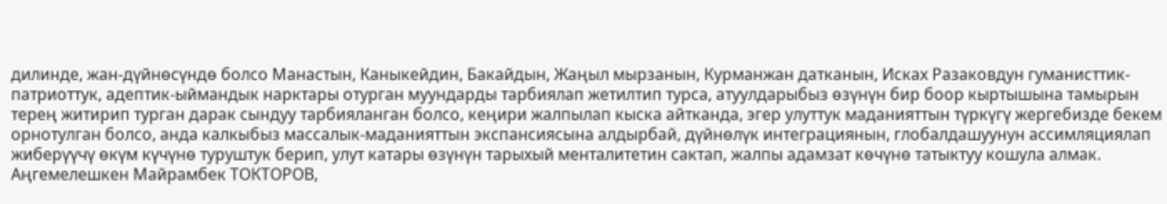дилинде, жан-дүйнөсүндө болсо Манастын, Каныкейдин, Бакайдын, Жаңыл мырзанын, Курманжан датканын, Исках Разаковдун гуманисттик- патриоттук, адептик-ыймандык нарктары отурган муундарды тарбиялап жетилтип турса, атуулдарыбыз өзүнүн бир боор кыртышына тамырын терең житирип турган дарак сындуу тарбияланган болсо, кеңири жалпылап кыска айтканда, эгер улуттук маданияттын түркүгү жергебизде бекем орнотулган болсо, анда калкыбыз массалык-маданияттын экспансиясына алдырбай, дүйнөлүк интеграциянын, глобалдашуунун ассимляциялап жиберүүчү өкүм күчүнө туруштук берип, улут катары өзүнүн тарыхый менталитетин сактап, жалпы адамзат көчүнө татыктуу кошула алмак.
Аңгемелешкен Майрамбек ТОКТОРОВ,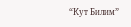“Кут Билим”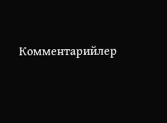Комментарийлер